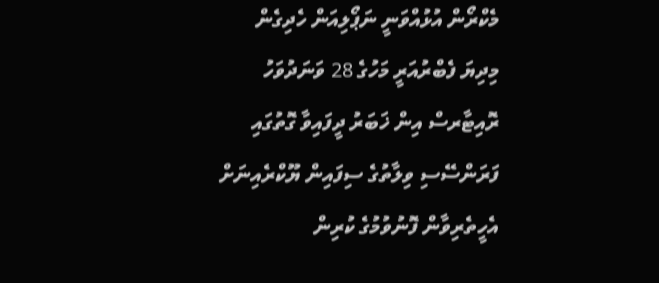މެކްރޯން އުޅުއްވަނީ ނަޕޯލިއަން ހެދިގެން
މިދިޔަ ފެބްރުއަރީ މަހުގެ 28 ވަނަދުވަހު ރޮއިޓާރސް އިން ޚަބަރު ދީފައިވާ ގޮތުގައި ފަރަންސޭސި ވިލާތުގެ ސިފައިން ޔޫކްރެއިނަށް އެހީތެރިވާން ފޮނުވުމުގެ ކުރިން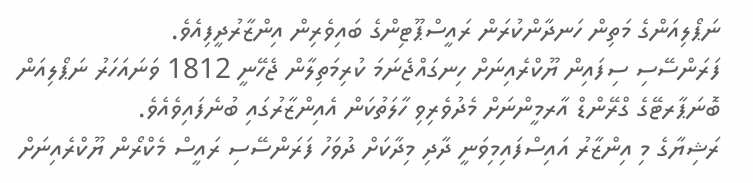ނަޕޯލިއަންގެ މަތިން ހަނދާންކުރަން ރައީސްޕޫޓިންގެ ބައިވެރިން އިންޒާރުދީފިއެވެ.
ފަރަންސޭސި ސިފައިން ޔޫކްރެއިނަށް ހިނގައްޖެނަމަ ކުރިމަތިލާން ޖެހޭނީ 1812 ވަނައަހަރު ނަޕޯލިއަން ބޮނަޕާރޓޭގެ ގްރޭންޑް އާރމީންނަށް މެދުވެރިވި ހާލަތުކަން އެއިންޒާރުގައި ބުނެފައިވެއެވެ.
ރަޝިޔާގެ މި އިންޒާރު އައިސްފައިމިވަނީ ދާދި މިދާކަށް ދުވަހު ފަރަންސޭސި ރައީސް މެކްރޯން ޔޫކްރެއިނަށް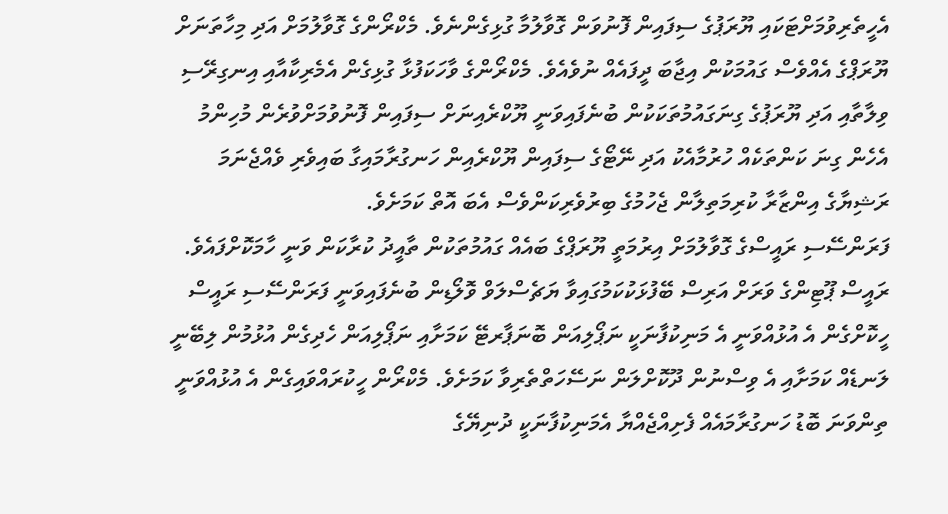އެހީތެރިވުމަށްޓަކައި ޔޫރަޕުގެ ސިފައިން ފޮނުވަން ގޮވާލުމާ ގުޅިގެންނެވެ. މެކްރޯންގެ ގޮވާލުމަށް އަދި މިހާތަނަށް ޔޫރަޕްގެ އެއްވެސް ގައުމަކުން އިޖާބަ ދީފައެއް ނުވެއެވެ. މެކްރޯންގެ ވާހަކަފުޅާ ގުޅިގެން އެމެރިކާއާއި އިނގިރޭސި ވިލާތާއި އަދި ޔޫރަޕުގެ ގިނަގައުމުތަކަކުން ބުނެފައިވަނީ ޔޫކްރެއިނަށް ސިފައިން ފޮނުވުމަށްވުރެން މުހިންމު އެހެން ގިނަ ކަންތަކެއް ހުރުމާއެކު އަދި ނޭޓޯގެ ސިފައިން ޔޫކްރެއިން ހަނގުރާމައިގާ ބައިވެރި ވެއްޖެނަމަ ރަޝިޔާގެ އިންޒާރާ ކުރިމަތިލާން ޖެހުމުގެ ބިރުވެރިކަންވެސް އެބަ އޮތް ކަމަށެވެ.
ފަރަންސޭސި ރައީސްގެ ގޮވާލުމަށް އިރުމަތީ ޔޫރަޕްގެ ބައެއް ގައުމުތަކުން ތާއީދު ކުރާކަން ވަނީ ހާމަކޮށްފައެވެ.
ރައީސް ޕޫޓިންގެ ވަރަށް އަރިސް ބޭފުޅަކުކަމުގައިވާ ޔަޗެސްލަވް ވޮލޯޑިން ބުނެފައިވަނީ ފަރަންސޭސި ރައީސް ހީކޮށްގެން އެ އުޅުއްވަނީ އެ މަނިކުފާނަކީ ނަޕޯލިއަން ބޮނަޕާރޓޭ ކަމަށާއި ނަޕޯލިއަން ހެދިގެން އުޅުމުން ލިބޭނީ ލަނޑެއް ކަމަށާއި އެ ވިސްނުން ދޫކޮށްލަން ނަސޭހަތްތެރިވާ ކަމަށެވެ. މެކްރޯން ހީކުރައްވައިގެން އެ އުޅުއްވަނީ ތިންވަނަ ބޮޑު ހަނގުރާމައެއް ފެށިއްޖެއްޔާ އެމަނިކުފާނަކީ ދުނިޔޭގެ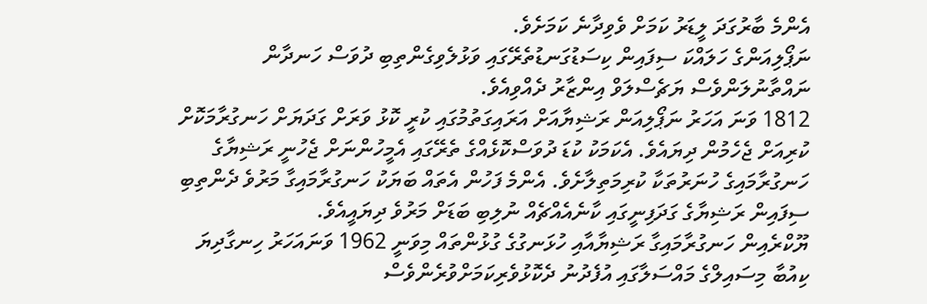އެންމެ ބާރުގަދަ ލީޑަރު ކަމަށް ވެވިދާނެ ކަމަށެވެ.
ނަޕޯލިއަންގެ ހަލައްކަ ސިފައިން ކިސަޑުގަނޑުތެރޭގައި ވަޅުލެވިގެންތިބި ދުވަސް ހަނދާން ނައްތާނުލަންވެސް ޔަޗެސްލަވް އިންޒާރު ދެއްވިއެވެ.
1812 ވަނަ އަހަރު ނަޕޯލިއަން ރަޝިޔާއަށް އަރައިގަތުމުގައި ކުރީ ކޮޅު ވަރަށް ގަދަޔަށް ހަނގުރާމަކޮށް ކުރިއަށް ޖެހެމުން ދިޔައެވެ. އެކަމަކު ކުޑަ ދުވަސްކޮޅެއްގެ ތެރޭގައި އެމީހުންނަށް ޖެހުނީ ރަޝިޔާގެ ހަނގުރާމައިގެ ހުނަރުތަކާ ކުރިމަތިލާށެވެ. އެންމެ ފަހުން އެތައް ބަޔަކު ހަނގުރާމައިގާ މަރުވެ ދެންތިބި ސިފައިން ރަޝިޔާގެ ގަދަފިނީގައި ކާނެއެއްޗެއް ނުލިބި ބަޑަށް މަރުވެ ދިޔައީއެވެ.
ޔޫކްރެއިން ހަނގުރާމައިގާ ރަޝިޔާއާއި ހުޅަނގުގެ ގުޅުންތައް މިވަނީ 1962 ވަނައަހަރު ހިނގާދިޔަ  ކިއުބާ މިސައިލްގެ މައްސަލާގައި އުފެދުނު ދެކޮޅުވެރިކަމަށްވުރެންވެސް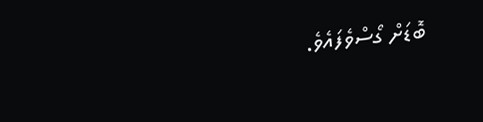ބޮޑަށް ގޯސްވެފައެވެ.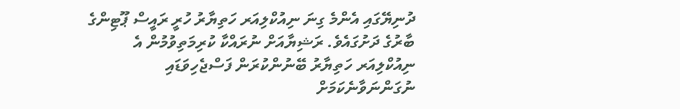ދުނިޔޭގައި އެންމެ ގިނަ ނިއުކްލިއަރ ހަތިޔާރު ހުރީ ރައީސް ޕޫޓިންގެ ބާރުގެ ދަށުގައެވެ. ރަޝިޔާއަށް ނުރައްކާ ކުރިމަތިވުމުން އެ ނިއުކްލިއަރ ހަތިޔާރު ބޭނުންކުރަން ފަސްޖެހިވަޑައި ނުގަންނަވާނެކަމަށް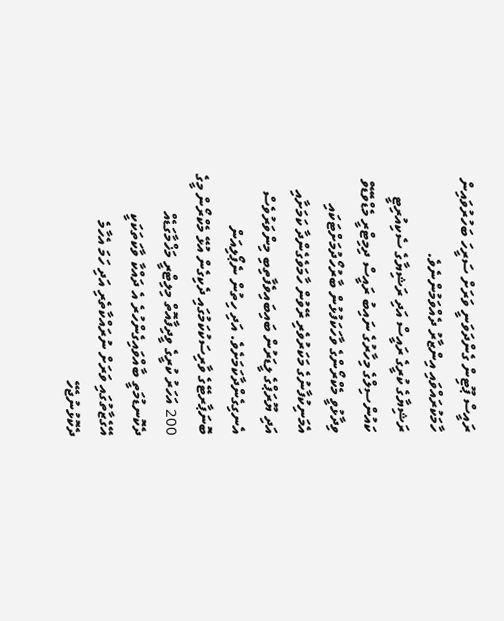ރައީސް ޕޫޓިން ގެންދަވަނީ ވަރަށް ސަރީހަ ބަހުރުވައިން ހާމަކުރައްވައި އިންޒާރު ދެއްވަމުންނެވެ.
ރަޝިޔާގެ ކުރީގެ ރައީސް އަދި ރަޝިޔާގެ ސެކިއުރިޓީ ކައުންސިލްގެ މިހާރުގެ ނައިބު ރައީސް ދިމިޓްރީ މެޑްވެޑޭވް ވިދާޅުވީ މެކްރޯންގެ ވާހަކަފުޅުން ބާރުހޯދުމަށްޓަކައި އެމަނިކުފާނުގެ މަކަރުވެރި ރޭވުން ހާމަވެގެންދާ ކަމަށާއި އަދި ޔޫރަޕްގެ ލީޑަރުން ބައިބައިވެފާތިބި މިންވަރުވެސް އެނގިގެންދާކަމަށެވެ. އަދި ހިތުން ނެޕޯލިއަން ބޮނަޕާރޓޭގެ ވާރިސަކުކަމުގައި ދެކިގެން އުޅޭ މެކްރޯން މީގެ 200 އަހަރު ކުރީގެ ވީދިފާއޮތް މިލިޓްރީ މަޚްމާގަޑެއް ދެކޮނޑުމަތީ ބާއްވައިގެންހުރެ އެ ދައްކާ ވާކަތަކަކީ އޭގެޒާތުގައި ވަރަށް ނުރައްކާތެރި އަދި ހަމަ އެހާމެ ދެކޮޅުނުޖެހޭ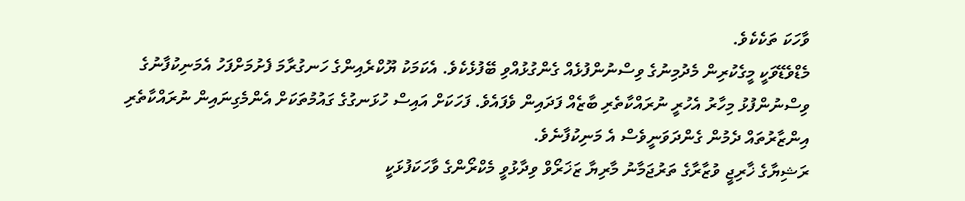ވާހަކަ ތަކެކެވެ.
މެޑްވެޑޭވަކީ މީގެކުރިން މެދުމިނުގެ ވިސްނުންފުޅެއް ގެންގުޅުއްވި ބޭފުޅެކެވެ. އެކަމަކު ޔޫކްރެއިންގެ ހަނގުރާމަ ފެށުމަށްފަހު އެމަނިކުފާނުގެ ވިސްނުންފުޅު މިހާރު އެހުރީ ނުރައްކާތެރި ބާޒެއް ފަދައިން ވެފައެވެ. ފަހަކަށް އައިސް ހުޅަނގުގެ ގައުމުތަކަށް އެންމެގިނައިން ނުރައްކާތެރި އިންޒާރުތައް ދެމުން ގެންދަވަނީވެސް އެ މަނިކުފާނެވެ.
ރަޝިޔާގެ ޚާރިޖީ ވުޒާރާގެ ތަރުޖަމާނު މާރިޔާ ޒަޚަރޯވް ވިދާޅުވީ މެކްރޯންގެ ވާހަކަފުޅަކީ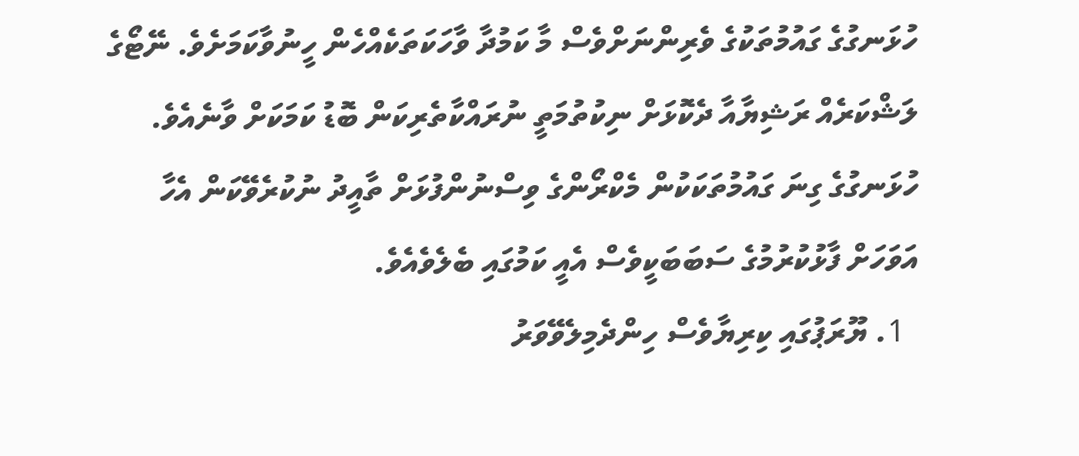ހުޅަނގުގެ ގައުމުތަކުގެ ވެރިންނަށްވެސް މާ ކަމުދާ ވާހަކަތަކެއްހެން ހީނުވާކަމަށެވެ. ނޭޓޯގެ ލަޝްކަރެއް ރަޝިޔާއާ ދެކޮޅަށް ނިކުތުމަތީ ނުރައްކާތެރިކަން ބޮޑު ކަމަކަށް ވާނެއެވެ. ހުޅަނގުގެ ގިނަ ގައުމުތަކަކުން މެކްރޯންގެ ވިސްނުންފުޅަށް ތާއީދު ނުކުރެވޭކަން އެހާ އަވަހަށް ފާޅުކުރުމުގެ ސަބަބަކީވެސް އެއީ ކަމުގައި ބެލެވެއެވެ.
  1. ޔޫރަޕުގައި ކިރިޔާވެސް ހިންދެމިލެވޭވަރު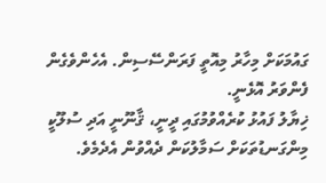ގައުމަކަށް މިހާރު މިއޮތީ ފަރަންސޭސިން. އެހެންވެގެން ފެންވަރު އޮޅެނީ.
ޚިޔާލު ފައުޅު ކުރެއްވުމުގައި ދީނީ، ޤާނޫނީ އަދި ސުލޫކީ މިންގަނޑުތަކަށް ސަމާލުކަން ދެއްވުން އެދެމެވެ.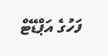ފަހުގެ އަޕްޑޭޓް